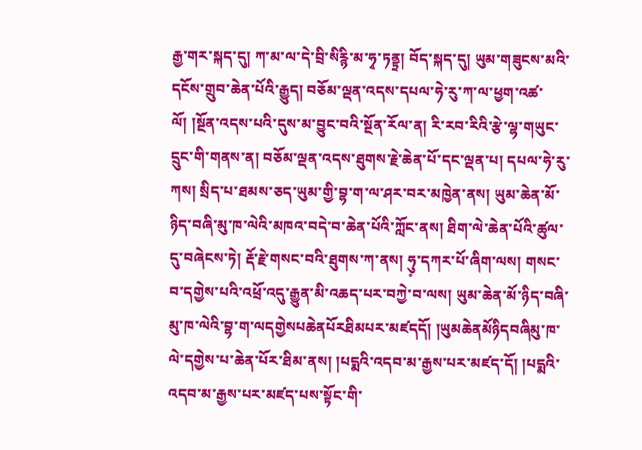རྒྱ་གར་སྐད་དུ། ཀ་མ་ལ་དེ་བྲི་སིརྙི་མ་ཧྭ་ཏནྟྲ། བོད་སྐད་དུ། ཡུམ་གཟུངས་མའི་དངོས་གྲུབ་ཆེན་པོའི་རྒྱུད། བཅོམ་ལྡན་འདས་དཔལ་ཧེ་རུ་ཀ་ལ་ཕྱག་འཚ་ལོ། །སྔོན་འདས་པའི་དུས་མ་བྱུང་བའི་སྔོན་རོལ་ན། རི་རབ་རིའི་རྩེ་ལྷ་གཡུང་དྲུང་གི་གནས་ན། བཅོམ་ལྡན་འདས་ཐུགས་རྗེ་ཆེན་པོ་དང་ལྡན་པ། དཔལ་ཧེ་རུ་ཀས། སྲིད་པ་ཐམས་ཅད་ཡུམ་གྱི་བྷ་ག་ལ་ཤར་བར་མཁྱེན་ནས། ཡུམ་ཆེན་མོ་ཉིད་བཞི་མུ་ཁ་ལེའི་མཁའ་བདེ་བ་ཆེན་པོའི་ཀློང་ནས། ཐིག་ལེ་ཆེན་པོའི་ཚུལ་དུ་བཞེངས་ཏེ། རྡོ་རྗེ་གསང་བའི་ཐུགས་ཀ་ནས། ཧུ༷་དཀར་པོ་ཞིག་ལས། གསང་བ་དགྱེས་པའི་འཕྲོ་འདུ་རྒྱུན་མི་འཆད་པར་བཀྱེ་བ་ལས། ཡུམ་ཆེན་མོ་ཉིད་བཞི་མུ་ཁ་ལེའི་བྷ་ག་ལདགྱེསཔཆེནཔོརཐིམཔར་མཛདདོ། །ཡུམཆེནམོཉིདབཞིམུ་ཁ་ལེ་དགྱེས་པ་ཆེན་པོར་ཐིམ་ནས། །པདྨའི་འདབ་མ་རྒྱས་པར་མཛད་དོ། །པདྨའི་འདབ་མ་རྒྱས་པར་མཛད་པས་སྟོང་གི་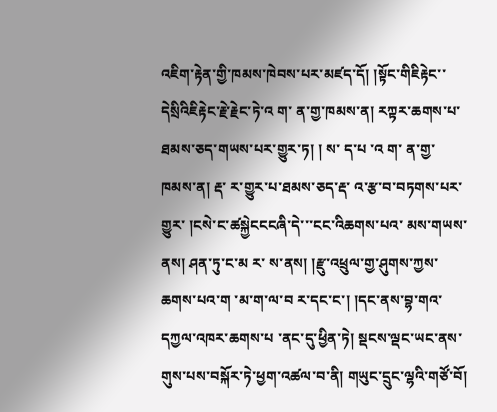འཇིག་རྟེན་གྱི་ཁམས་ཁེབས་པར་མཛད་དོ། །སྟོང་གིཇིརྟེང་་དེསྲིའིཇིརྟེང་རྗེ་རྗེང་ཏེ་འ ག་ ན་གྱ་ཁམས་ན། རཀྟར་ཆགས་པ་ཐམས་ཅད་གཡས་པར་གྱུར་ཏ། ། ས་ ད་པ ་འ ག་ ན་གྱ་ཁམས་ན། རྡ་ ར་གྱུར་པ་ཐམས་ཅད་རྡ་ འ་རྩ་བ་བཏགས་པར་གྱུར་ །ངསེ་ང་ཚསྐྱེངངངཞི་དེ་་་ངང་འིཆགས་པའ་ མས་གཡས་ནས། ཤན་ཏུ་ང་མ ར་ ས་ནས། །རྫུ་འཕྲུལ་གྱ་ཤུགས་ཀྱས་ཆགས་པའ་ག ་མ་ག་ལ་བ ར་དང་ང་། །དང་ནས་བྷ་གའ་དཀྱལ་འཁར་ཆགས་པ ་ནང་དུ་ཕྱིན་ཏེ། སྡངས་ལྡང་ཡང་ནས་གུས་པས་བསྐོར་ཏེ་ཕྱག་འཚལ་བ་ནི། གཡུང་དྲུང་ལྷའི་གཙོ་བོ།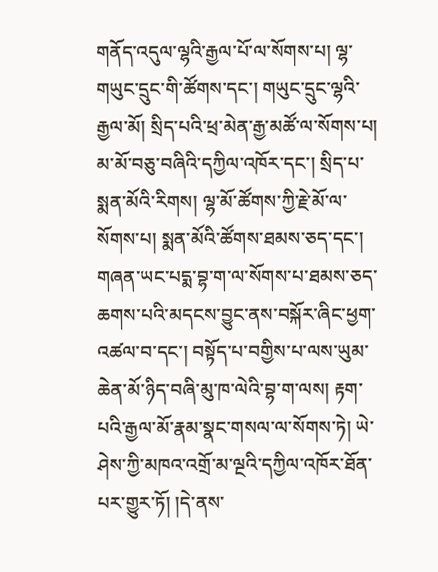གནོད་འདུལ་ལྷའི་རྒྱལ་པོ་ལ་སོགས་པ། ལྷ་གཡུང་དྲུང་གི་ཚོགས་དང་། གཡུང་དྲུང་ལྷའི་རྒྱལ་མོ། སྲིད་པའི་ཕྲ་མེན་རྒྱ་མཚོ་ལ་སོགས་པ། མ་མོ་བཅུ་བཞིའི་དཀྱིལ་འཁོར་དང་། སྲིད་པ་སྨན་མོའི་རིགས། ལྷ་མོ་ཚོགས་ཀྱི་རྗེ་མོ་ལ་སོགས་པ། སྨན་མོའི་ཚོགས་ཐམས་ཅད་དང་། གཞན་ཡང་པདྨ་བྷ་ག་ལ་སོགས་པ་ཐམས་ཅད་ཆགས་པའི་མདངས་བྱུང་ནས་བསྐོར་ཞིང་ཕྱག་འཚལ་བ་དང་། བསྟོད་པ་བགྱིས་པ་ལས་ཡུམ་ཆེན་མོ་ཉིད་བཞི་མུ་ཁ་ལེའི་བྷ་ག་ལས། རྟག་པའི་རྒྱལ་མོ་རྣམ་སྣང་གསལ་ལ་སོགས་ཏེ། ཡེ་ཤེས་ཀྱི་མཁའ་འགྲོ་མ་ལྔའི་དཀྱིལ་འཁོར་ཐོན་པར་གྱུར་ཏོ། །དེ་ནས་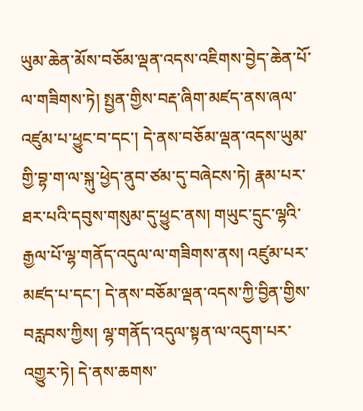ཡུམ་ཆེན་མོས་བཅོམ་ལྡན་འདས་འཇིགས་བྱེད་ཆེན་པོ་ལ་གཟིགས་ཏེ། སྤྱན་གྱིས་བརྡ་ཞིག་མཛད་ནས་ཞལ་འཛུམ་པ་ཕྱུང་བ་དང་། དེ་ནས་བཅོམ་ལྡན་འདས་ཡུམ་གྱི་བྷ་ག་ལ་སྐུ་ཕྱེད་ནུབ་ཙམ་དུ་བཞེངས་ཏེ། རྣམ་པར་ཐར་པའི་དབུས་གསུམ་དུ་ཕྱུང་ནས། གཡུང་དྲུང་ལྷའི་རྒྱལ་པོ་ལྷ་གནོད་འདུལ་ལ་གཟིགས་ནས། འཛུམ་པར་མཛད་པ་དང་། དེ་ནས་བཅོམ་ལྡན་འདས་ཀྱི་བྱིན་གྱིས་བརླབས་ཀྱིས། ལྷ་གནོད་འདུལ་སྟན་ལ་འདུག་པར་འགྱུར་ཏེ། དེ་ནས་ཆགས་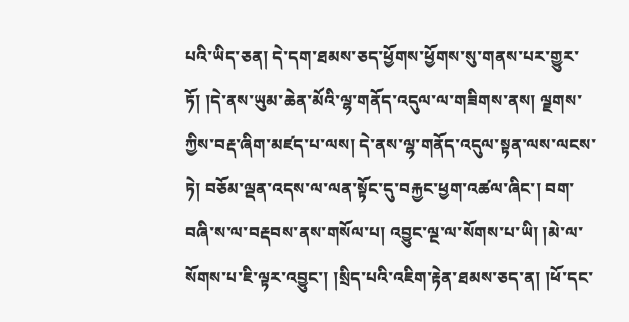པའི་ཡིད་ཅན། དེ་དག་ཐམས་ཅད་ཕྱོགས་ཕྱོགས་སུ་གནས་པར་གྱུར་ཏོ། །དེ་ནས་ཡུམ་ཆེན་མོའི་ལྷ་གནོད་འདུལ་ལ་གཟིགས་ནས། ལྗགས་ཀྱིས་བརྡ་ཞིག་མཛད་པ་ལས། དེ་ནས་ལྷ་གནོད་འདུལ་སྟན་ལས་ལངས་ཏེ། བཅོམ་ལྡན་འདས་ལ་ལན་སྟོང་དུ་བརྐྱང་ཕྱག་འཚལ་ཞིང་། བག་བཞི་ས་ལ་བརྡབས་ནས་གསོལ་པ། འབྱུང་ལྔ་ལ་སོགས་པ་ཡི། །མེ་ལ་སོགས་པ་ཇི་ལྟར་འབྱུང་། །སྲིད་པའི་འཇིག་རྟེན་ཐམས་ཅད་ན། །ཕོ་དང་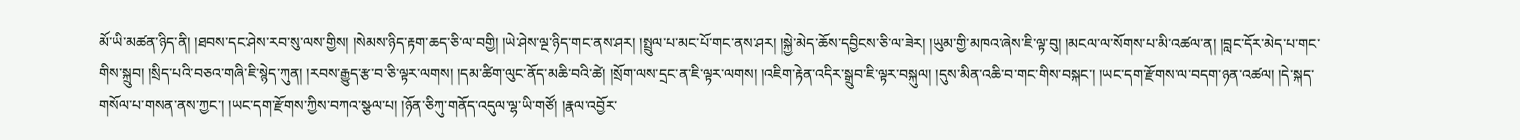མོ་ཡི་མཚན་ཉིད་ནི། །ཐབས་དང་ཤེས་རབ་སུ་ལས་གྱིས། །སེམས་ཉིད་རྟག་ཆད་ཅི་ལ་བགྱི། །ཡེ་ཤེས་ལྔ་ཉིད་གང་ནས་ཤར། །སྤྲུལ་པ་མང་པོ་གང་ནས་ཤར། །སྐྱེ་མེད་ཆོས་དབྱིངས་ཅི་ལ་ཟེར། །ཡུམ་གྱི་མཁའ་ཞེས་ཇི་ལྟ་བུ། །མངལ་ལ་སོགས་པ་མི་འཚལ་ན། །བླང་དོར་མེད་པ་གང་གིས་སྐྲུབ། །སྲིད་པའི་བཅའ་གཞི་ཇི་སྙེད་ཀུན། །རབས་རྒྱུད་རྩ་བ་ཅི་ལྟར་ལགས། །དམ་ཚིག་ལུང་ནོད་མཆི་བའི་ཚེ། །སྲོག་ལས་དྲང་ན་ཇི་ལྟར་ལགས། །འཇིག་རྟེན་འདིར་སྒྲུབ་ཇི་ལྟར་བསྐུལ། །དུས་མིན་འཆི་བ་གང་གིས་བསྐང་། །ཡང་དག་རྫོགས་ལ་བདག་ཉན་འཚལ། །དེ་སྐད་གསོལ་པ་གསན་ནས་ཀྱང་། །ཡང་དག་རྫོགས་ཀྱིས་བཀའ་སྩལ་པ། །ཉོན་ཅིཀུ་གནོད་འདུལ་ལྷ་ཡི་གཙོ། །རྣལ་འབྱོར་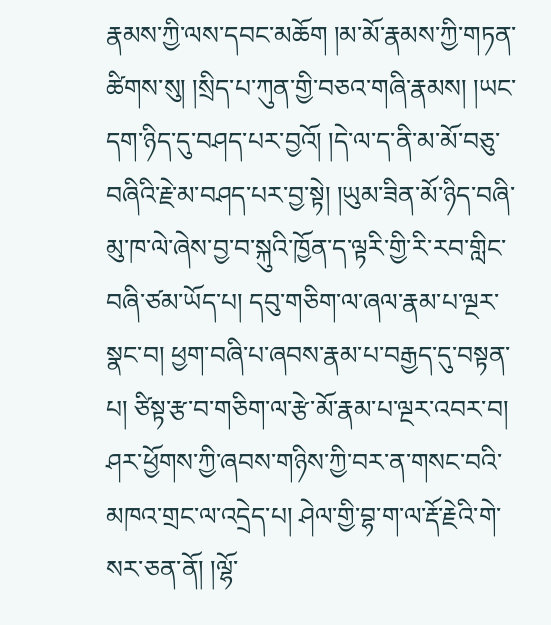རྣམས་ཀྱི་ལས་དབང་མཆོག །མ་མོ་རྣམས་ཀྱི་གཏན་ཚིགས་སུ། །སྲིད་པ་ཀུན་གྱི་བཅའ་གཞི་རྣམས། །ཡང་དག་ཉིད་དུ་བཤད་པར་བྱའོ། །དེ་ལ་ད་ནི་མ་མོ་བཅུ་བཞིའི་རྗེ་མ་བཤད་པར་བྱ་སྟེ། །ཡུམ་ཟིན་མོ་ཉིད་བཞི་མུ་ཁ་ལེ་ཞེས་བྱ་བ་སྐུའི་ཁྱོན་ད་ལྟརི་གྱི་རི་རབ་གླིང་བཞི་ཙམ་ཡོད་པ། དབུ་གཅིག་ལ་ཞལ་རྣམ་པ་ལྔར་སྣང་བ། ཕྱག་བཞི་པ་ཞབས་རྣམ་པ་བརྒྱད་དུ་བསྟན་པ། ཙིསྟ་རྩ་བ་གཅིག་ལ་རྩེ་མོ་རྣམ་པ་ལྔར་འབར་བ། ཤར་ཕྱོགས་ཀྱི་ཞབས་གཉིས་ཀྱི་བར་ན་གསང་བའི་མཁའ་གྲང་ལ་འདྲེད་པ། ཤེལ་གྱི་བྷ་ག་ལ་རྡོ་རྗེའི་གེ་སར་ཅན་ནོ། །ལྷོ་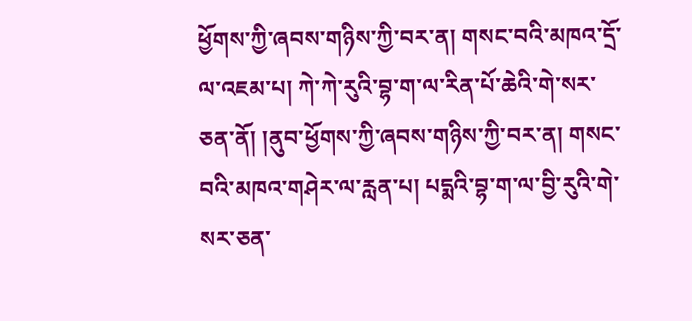ཕྱོགས་ཀྱི་ཞབས་གཉིས་ཀྱི་བར་ན། གསང་བའི་མཁའ་དྲོ་ལ་འཇམ་པ། ཀེ་ཀེ་རུའི་བྷ་ག་ལ་རིན་པོ་ཆེའི་གེ་སར་ཅན་ནོ། །ནུབ་ཕྱོགས་ཀྱི་ཞབས་གཉིས་ཀྱི་བར་ན། གསང་བའི་མཁའ་གཤེར་ལ་རླན་པ། པདྨའི་བྷ་ག་ལ་བྱི་རུའི་གེ་སར་ཅན་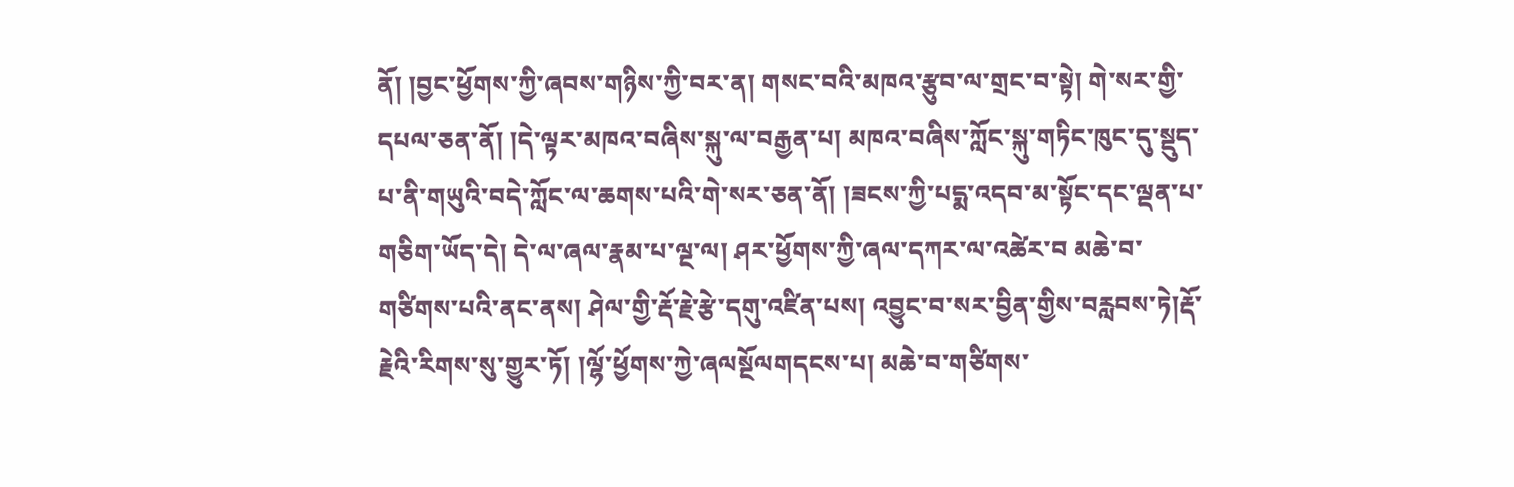ནོ། །བྱང་ཕྱོགས་ཀྱི་ཞབས་གཉིས་ཀྱི་བར་ན། གསང་བའི་མཁའ་རྩུབ་ལ་གྲང་བ་སྟེ། གེ་སར་གྱི་དཔལ་ཅན་ནོ། །དེ་ལྟར་མཁའ་བཞིས་སྐུ་ལ་བརྒྱན་པ། མཁའ་བཞིས་ཀློང་སྐུ་གཏིང་ཁུང་དུ་སྡུད་པ་ནི་གཡུའི་བདེ་ཀློང་ལ་ཆགས་པའི་གེ་སར་ཅན་ནོ། །ཟངས་ཀྱི་པདྨ་འདབ་མ་སྟོང་དང་ལྡན་པ་གཅིག་ཡོད་དེ། དེ་ལ་ཞལ་རྣམ་པ་ལྔ་ལ། ཤར་ཕྱོགས་ཀྱི་ཞལ་དཀར་ལ་འཚེར་བ མཆེ་བ་གཙིགས་པའི་ནང་ནས། ཤེལ་གྱི་རྡོ་རྗེ་རྩེ་དགུ་འཛིན་པས། འབྱུང་བ་སར་བྱིན་གྱིས་བརླབས་ཏེ།རྡོ་རྗེའི་རིགས་སུ་གྱུར་ཏོ། །ལྷོ་ཕྱོགས་ཀྱེ་ཞལསྔོལགདངས་པ། མཆེ་བ་གཙིགས་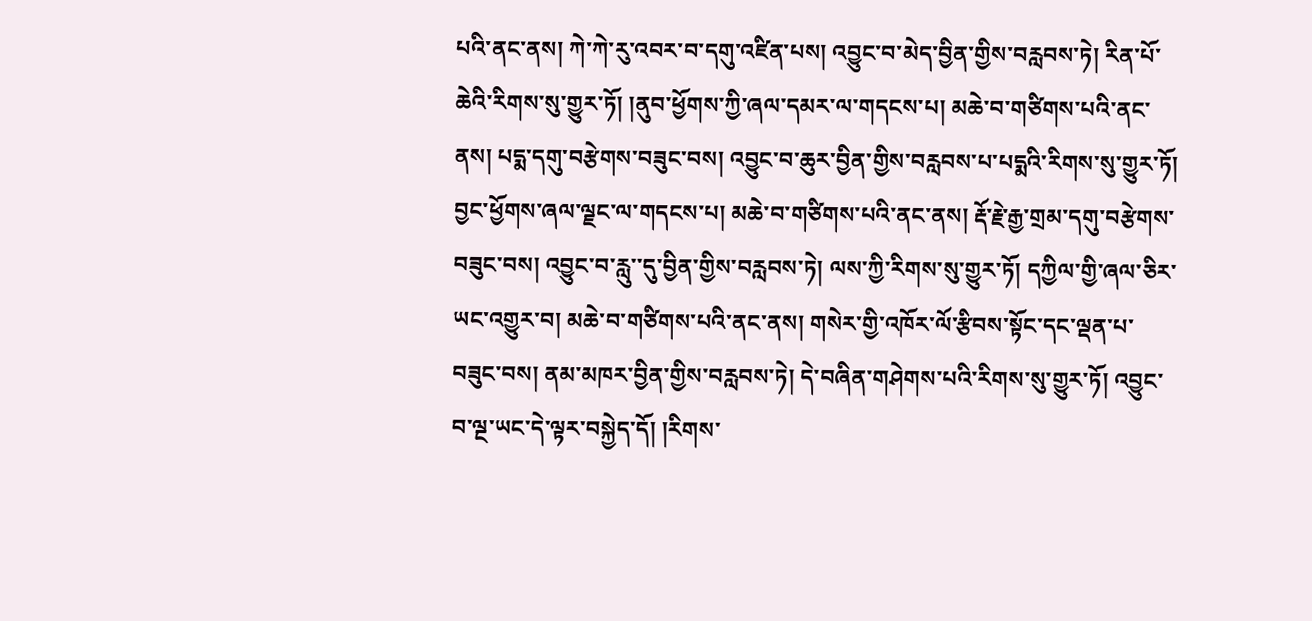པའི་ནང་ནས། ཀེ་ཀེ་རུ་འབར་བ་དགུ་འཛིན་པས། འབྱུང་བ་མེད་བྱིན་གྱིས་བརླབས་ཏེ། རིན་པོ་ཆེའི་རིགས་སུ་གྱུར་ཏོ། །ནུབ་ཕྱོགས་ཀྱི་ཞལ་དམར་ལ་གདངས་པ། མཆེ་བ་གཙིགས་པའི་ནང་ནས། པདྨ་དགུ་བརྩེགས་བཟུང་བས། འབྱུང་བ་ཆུར་བྱིན་གྱིས་བརླབས་པ་པདྨའི་རིགས་སུ་གྱུར་ཏོ། བྱང་ཕྱོགས་ཞལ་ལྗང་ལ་གདངས་པ། མཆེ་བ་གཙིགས་པའི་ནང་ནས། རྡོ་རྗེ་རྒྱ་གྲམ་དགུ་བརྩེགས་བཟུང་བས། འབྱུང་བ་རླུ་་དུ་བྱིན་གྱིས་བརླབས་ཏེ། ལས་ཀྱི་རིགས་སུ་གྱུར་ཏོ། དཀྱིལ་གྱི་ཞལ་ཅིར་ཡང་འགྱུར་བ། མཆེ་བ་གཙིགས་པའི་ནང་ནས། གསེར་གྱི་འཁོར་ལོ་རྩིབས་སྟོང་དང་ལྡན་པ་བཟུང་བས། ནམ་མཁར་བྱིན་གྱིས་བརླབས་ཏེ། དེ་བཞིན་གཤེགས་པའི་རིགས་སུ་གྱུར་ཏོ། འབྱུང་བ་ལྔ་ཡང་དེ་ལྟར་བསྐྱེད་དོ། །རིགས་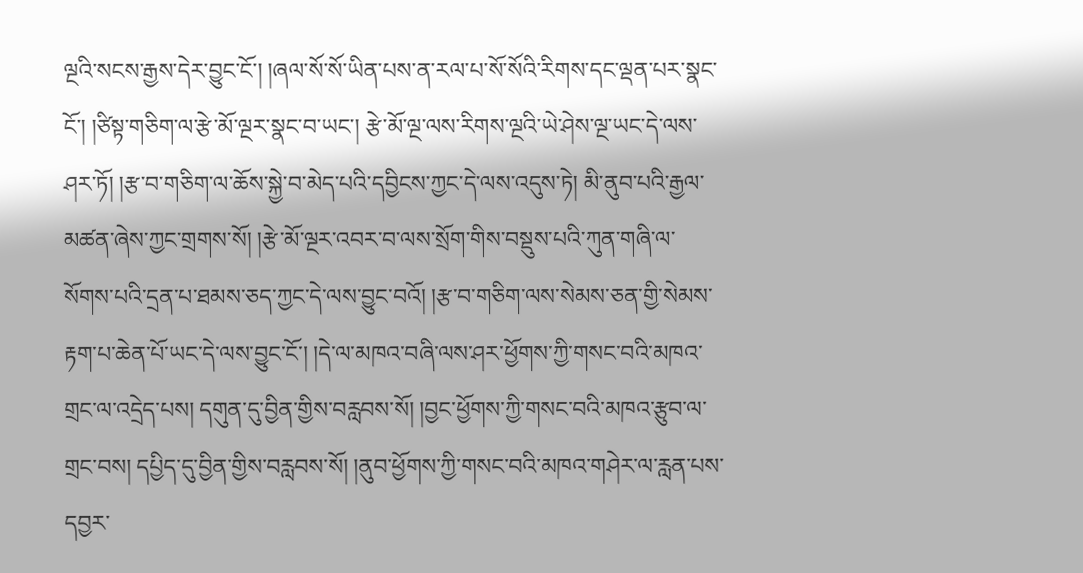ལྔའི་སངས་རྒྱས་དེར་བྱུང་ངོ་། །ཞལ་སོ་སོ་ཡིན་པས་ན་རལ་པ་སོ་སོའི་རིགས་དང་ལྡན་པར་སྣང་ངོ་། །ཙིསྟ་གཅིག་ལ་རྩེ་མོ་ལྔར་སྣང་བ་ཡང་། རྩེ་མོ་ལྔ་ལས་རིགས་ལྔའི་ཡེ་ཤེས་ལྔ་ཡང་དེ་ལས་ཤར་ཏོ། །རྩ་བ་གཅིག་ལ་ཆོས་སྐྱེ་བ་མེད་པའི་དབྱིངས་ཀྱང་དེ་ལས་འདུས་ཏེ། མི་ནུབ་པའི་རྒྱལ་མཚན་ཞེས་ཀྱང་གྲགས་སོ། །རྩེ་མོ་ལྔར་འབར་བ་ལས་སྲོག་གིས་བསྡུས་པའི་ཀུན་གཞི་ལ་སོགས་པའི་དྲན་པ་ཐམས་ཅད་ཀྱང་དེ་ལས་བྱུང་བའོ། །རྩ་བ་གཅིག་ལས་སེམས་ཅན་གྱི་སེམས་རྟག་པ་ཆེན་པོ་ཡང་དེ་ལས་བྱུང་ངོ་། །དེ་ལ་མཁའ་བཞི་ལས་ཤར་ཕྱོགས་ཀྱི་གསང་བའི་མཁའ་གྲང་ལ་འདྲེད་པས། དགུན་དུ་བྱིན་གྱིས་བརླབས་སོ། །བྱང་ཕྱོགས་ཀྱི་གསང་བའི་མཁའ་རྩུབ་ལ་གྲང་བས། དཔྱིད་དུ་བྱིན་གྱིས་བརླབས་སོ། །ནུབ་ཕྱོགས་ཀྱི་གསང་བའི་མཁའ་གཤེར་ལ་རླན་པས་དབྱར་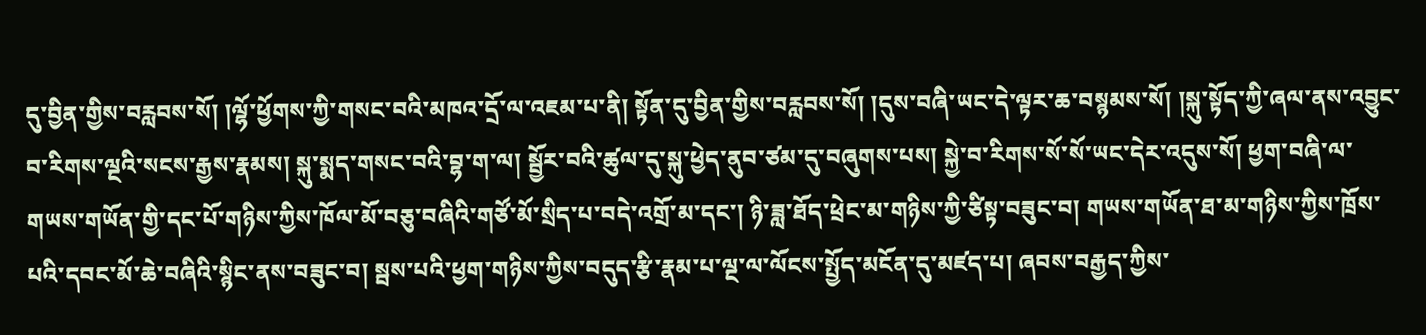དུ་བྱིན་གྱིས་བརླབས་སོ། །ལྷོ་ཕྱོགས་ཀྱི་གསང་བའི་མཁའ་དྲོ་ལ་འཇམ་པ་ནི། སྟོན་དུ་བྱིན་གྱིས་བརླབས་སོ། །དུས་བཞི་ཡང་དེ་ལྟར་ཆ་བསྙམས་སོ། །སྐུ་སྟོད་ཀྱི་ཞལ་ནས་འབྱུང་བ་རིགས་ལྔའི་སངས་རྒྱས་རྣམས། སྐུ་སྨད་གསང་བའི་བྷ་ག་ལ། སྦྱོར་བའི་ཚུལ་དུ་སྐུ་ཕྱེད་ནུབ་ཙམ་དུ་བཞུགས་པས། སྐྱེ་བ་རིགས་སོ་སོ་ཡང་དེར་འདུས་སོ། ཕྱག་བཞི་ལ་གཡས་གཡོན་གྱི་དང་པོ་གཉིས་ཀྱིས་ཁོལ་མོ་བཅུ་བཞིའི་གཙོ་མོ་སྲིད་པ་བདེ་འགྲོ་མ་དང་། ཉི་ཟླ་ཐོད་ཕྲེང་མ་གཉིས་ཀྱི་ཙིསྟ་བཟུང་བ། གཡས་གཡོན་ཐ་མ་གཉིས་ཀྱིས་ཁྲོས་པའི་དབང་མོ་ཆེ་བཞིའི་སྙིང་ནས་བཟུང་བ། སྦས་པའི་ཕྱག་གཉིས་ཀྱིས་བདུད་རྩི་རྣམ་པ་ལྔ་ལ་ལོངས་སྤྱོད་མངོན་དུ་མཛད་པ། ཞབས་བརྒྱད་ཀྱིས་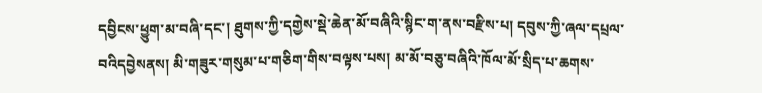དབྱིངས་ཕྱུག་མ་བཞི་དང་། ཐུགས་ཀྱི་དགྱེས་སྡེ་ཆེན་མོ་བཞིའི་སྙིང་ག་ནས་བརྫིས་པ། དབུས་ཀྱི་ཞལ་དཔྲལ་བའིདབྱེསནས། མི་གཟུར་གསུམ་པ་གཅིག་གིས་བལྟས་པས། མ་མོ་བཅུ་བཞིའི་ཁོལ་མོ་སྲིད་པ་ཆགས་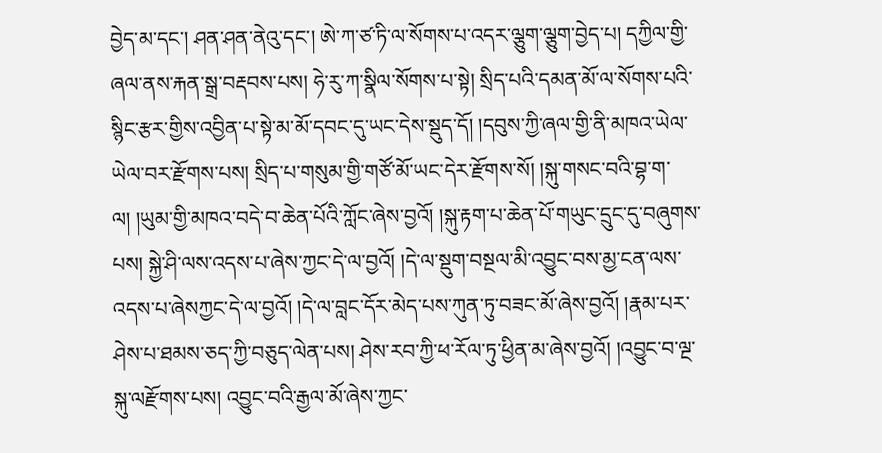བྱེད་མ་དང་། ཤན་ཤན་ནེའུ་དང་། ཨེ་ཀ་ཙ་ཏི་ལ་སོགས་པ་འདར་ལྕུག་ལྕུག་བྱེད་པ། དཀྱིལ་གྱི་ཞལ་ནས་རྐན་སྒྲ་བརྡབས་པས། ཧེ་རུ་ཀ་སྣིལ་སོགས་པ་སྟེ། སྲིད་པའི་དམན་མོ་ལ་སོགས་པའི་སྙིང་རྩར་གྱིས་འབྱིན་པ་སྟེ་མ་མོ་དབང་དུ་ཡང་དེས་སྡུད་དོ། །དབུས་ཀྱི་ཞལ་གྱི་ནི་མཁའ་ཡེལ་ཡེལ་བར་རྫོགས་པས། སྲིད་པ་གསུམ་གྱི་གཙོ་མོ་ཡང་དེར་རྫོགས་སོ། །སྐུ་གསང་བའི་བྷ་ག་ལ། །ཡུམ་གྱི་མཁའ་བདེ་བ་ཆེན་པོའི་ཀློང་ཞེས་བྱའོ། །སྐུ་རྟག་པ་ཆེན་པོ་གཡུང་དྲུང་དུ་བཞུགས་པས། སྐྱེ་ཤི་ལས་འདས་པ་ཞེས་ཀྱང་དེ་ལ་བྱའོ། །དེ་ལ་སྡུག་བསྔལ་མི་འབྱུང་བས་མྱ་ངན་ལས་འདས་པ་ཞེསཀྱང་དེ་ལ་བྱའོ། །དེ་ལ་བླང་དོར་མེད་པས་ཀུན་ཏུ་བཟང་མོ་ཞེས་བྱའོ། །རྣམ་པར་ཤེས་པ་ཐམས་ཅད་ཀྱི་བཅུད་ལེན་པས། ཤེས་རབ་ཀྱི་ཕ་རོལ་ཏུ་ཕྱིན་མ་ཞེས་བྱའོ། །འབྱུང་བ་ལྔ་སྐུ་ལརྫོགས་པས། འབྱུང་བའི་རྒྱལ་མོ་ཞེས་ཀྱང་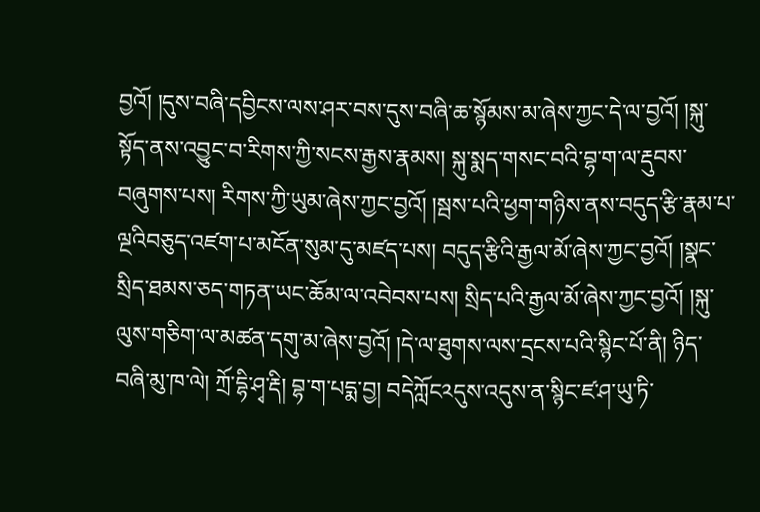བྱའོ། །དུས་བཞི་དབྱིངས་ལས་ཤར་བས་དུས་བཞི་ཆ་སྙོམས་མ་ཞེས་ཀྱང་དེ་ལ་བྱའོ། །སྐུ་སྟོད་ནས་འབྱུང་བ་རིགས་ཀྱི་སངས་རྒྱས་རྣམས། སྐུ་སྨད་གསང་བའི་བྷ་ག་ལ་རྡུབས་བཞུགས་པས། རིགས་ཀྱི་ཡུམ་ཞེས་ཀྱང་བྱའོ། །སྦས་པའི་ཕྱག་གཉིས་ནས་བདུད་རྩི་རྣམ་པ་ལྔའིབཅུད་འཛག་པ་མངོན་སུམ་དུ་མཛད་པས། བདུད་རྩིའི་རྒྱལ་མོ་ཞེས་ཀྱང་བྱའོ། །སྣང་སྲིད་ཐམས་ཅད་གཏན་ཡང་ཆོམ་ལ་འབེབས་པས། སྲིད་པའི་རྒྱལ་མོ་ཞེས་ཀྱང་བྱའོ། །སྐུ་ལུས་གཅིག་ལ་མཚན་དགུ་མ་ཞེས་བྱའོ། །དེ་ལ་ཐུགས་ལས་དྲངས་པའི་སྙིང་པོ་ནི། ཉིད་བཞི་མུ་ཁ་ལེ། ཀྲོ་དྷི་ཤྭ་རྡི། བྷ་ག་པདྨ་བྱ། བདེཀློང༢དུས་འདུས་ན་སྙིང་ཛ་ཤ་ཡུ་ཏི་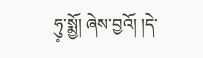ཧུ༷་སྨྱོ། ཞེས་བྱའོ། །དེ་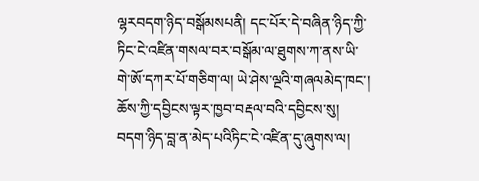ལྷརབདག་ཉིད་བསྒོམསཔནི། དང་པོར་དེ་བཞིན་ཉིད་ཀྱི་ཏིང་ངེ་འཛིན་གསལ་བར་བསྒོམ་ལ་ཐུགས་ཀ་ནས་ཡི་གེ་ཨོ་དཀར་པོ་གཅིག་ལ། ཡེ་ཤེས་ལྔའི་གཞལམེད་ཁང་། ཆོས་ཀྱི་དབྱིངས་ལྟར་ཁྱབ་བརྡལ་བའི་དབྱིངས་སུ། བདག་ཉིད་བླ་ན་མེད་པའིཏིང་ངེ་འཛིན་དུ་ཞུགས་ལ།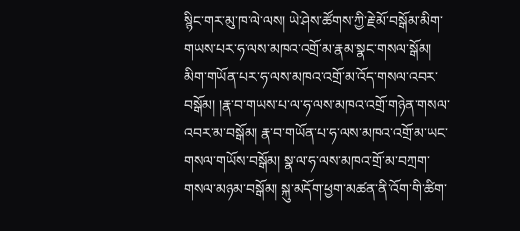སྙིང་གར་མུ་ཁ་ལེ་ལས། ཡེ་ཤེས་ཚོགས་ཀྱི་རྗེ་མོ་བསྒོམ་མིག་གཡས་པར་ཧ་ལས་མཁའ་འགྲོ་མ་རྣམ་སྣང་གསལ་སྒོམ། མིག་གཡོན་པར་ཧ་ལས་མཁའ་འགྲོ་མ་འོད་གསལ་འབར་བསྒོམ། །རྣ་བ་གཡས་པ་ལ་ཧ་ལས་མཁའ་འགྲོ་གཉེན་གསལ་འབར་མ་བསྒོམ། རྣ་བ་གཡོན་པ་ཧ་ལས་མཁའ་འགྲོ་མ་ཡང་གསལ་གཡོས་བསྒོམ། སྣ་ལ་ཧ་ལས་མཁའ་གྲོ་མ་བཀྲག་གསལ་མཉམ་བསྒོམ། སྐུ་མདོག་ཕྱག་མཚན་ནི་འོག་གི་ཚིག་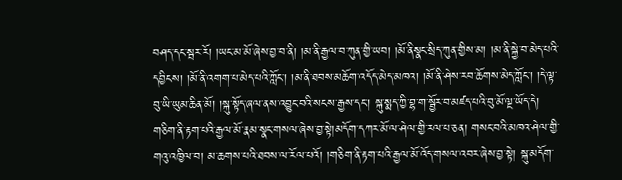བཤད་དང་སྦར་རོ། །ཡང་མ་མོ་ཞེས་བྱ་བ་ནི། །མ་ནི་རྒྱལ་བ་ཀུན་གྱི་ཡབ། །མོ་ནིསྣང་སྲིད་ཀུན་གྱིས་མ། །མ་ནི་སྐྱེ་བ་མེད་པའི་དབྱིངས། །མོ་ནི་འགག་པ་མེད་པའི་ཀློང་། །མ་ནི་ཐབས་མཆོག་འདོད་མེད་མཁའ། །མོ་ནི་ཤེས་རབ་ཆོགས་མེད་ཀློང་། །དེ་ལྟ་བུ་ཡི་ཡུམ་ཆིན་མོ། །སྐུ་སྟོད་ཞལ་ནས་འབྱུང་བའི་སངས་རྒྱས་དང་། སྐུ་སྨད་ཀྱི་བྷ་ག་སྦྱོར་བ་མཛད་པའི་བུ་མོ་ལྔ་ཡོད་དེ། གཅིག་ནི་རྟག་པའི་རྒྱལ་མོ་རྣམ་སྣང་གསལ་ཞེས་བྱ་སྟེ།མདོག་དཀར་མོ་ལ་ཤེལ་གྱི་རལ་པ་ཅན། གསང་བའི་མཁའ་ཤེལ་གྱི་གའུ་འཁྱིལ་བ། མ་ཆགས་པའི་ཐབས་ལ་རོལ་པའོ། །གཅིག་ནི་རྟག་པའི་རྒྱལ་མོ་འོད་གསལ་འབར་ཞེས་བྱ་སྟེ། སྐུ་མདོག་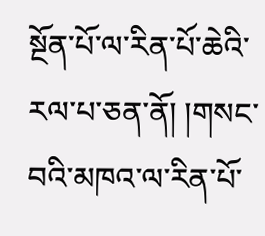སྔོན་པོ་ལ་རིན་པོ་ཆེའི་རལ་པ་ཅན་ནོ། །གསང་བའི་མཁའ་ལ་རིན་པོ་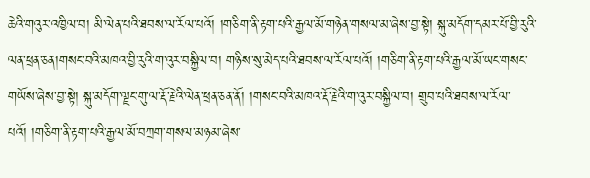ཆེའི་གའུར་འཁྱིལ་བ། མི་ལེན་པའི་ཐབས་ལ་རོལ་པའོ། །གཅིག་ནི་རྟག་པའི་རྒྱལ་མོ་གཉེན་གསལ་མ་ཞེས་བྱ་སྟེ། སྐུ་མདོག་དམར་པོ་བྱི་རུའི་ལན་ཕྲན་ཅན།གསང་བའི་མཁའ་བྱི་རུའི་ག་འུར་བསྐྱིལ་བ། གཉིས་སུ་མེད་པའི་ཐབས་ལ་རོལ་པའོ། །གཅིག་ནི་རྟག་པའི་རྒྱལ་མོ་ཡང་གསང་གཡོས་ཞེས་བྱ་སྟེ། སྐུ་མདོག་ལྗང་གུ་ལ་རྡོ་རྗེའི་ལེན་ཕྲན་ཅན་ནོ། །གསང་བའི་མཁའ་རྡོ་རྗེའི་ག་འུར་བསྐྱིལ་བ། གྲུབ་པའི་ཐབས་ལ་རོལ་པའོ། །གཅིག་ནི་རྟག་པའི་རྒྱལ་མོ་བཀྲག་གསལ་མཉམ་ཞེས་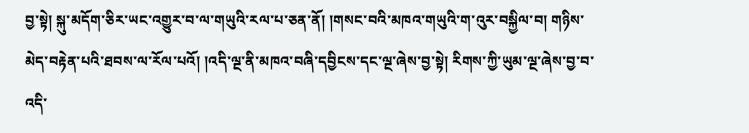བྱ་སྟེ། སྐུ་མདོག་ཅིར་ཡང་འགྱུར་བ་ལ་གཡུའི་རལ་པ་ཅན་ནོ། །གསང་བའི་མཁའ་གཡུའི་ག་འུར་བསྐྱིལ་བ། གཉིས་མེད་བརྟེན་པའི་ཐབས་ལ་རོལ་པའོ། །འདི་ལྔ་ནི་མཁའ་བཞི་དབྱིངས་དང་ལྔ་ཞེས་བྱ་སྟེ། རིགས་ཀྱི་ཡུམ་ལྔ་ཞེས་བྱ་བ་འདི་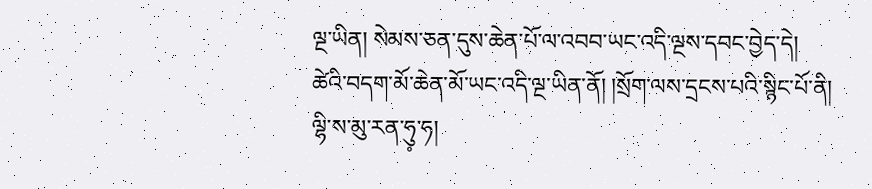ལྔ་ཡིན། སེམས་ཅན་དུས་ཆེན་པོ་ལ་འབབ་ཡང་འདི་ལྔས་དབང་བྱེད་དེ། ཚེའི་བདག་མོ་ཆེན་མོ་ཡང་འདི་ལྔ་ཡིན་ནོ། །སྲོག་ལས་དྲངས་པའི་སྙིང་པོ་ནི། ལྷི་ས་མུ་རན་ཧུ༷་ཧ།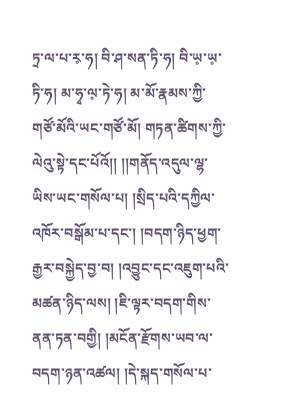ཏྲ་ལ་པ་ར༷་ཧ། བི་ཤ་སན་ཏི་ཧ། བི་ཡ༷་ཡ༷་ཏི་ཧ། མ་ཧྭ་ལ༷་ཏེ་ཧ། མ་མོ་རྣམས་ཀྱི་གཙོ་མོའི་ཡང་གཙོ་མོ། གཏན་ཚིགས་ཀྱི་ལེའུ་སྟེ་དང་པོའོ།། །།གནོད་འདུལ་ལྷ་ཡིས་ཡང་གསོལ་པ། །སྲིད་པའི་དཀྱིལ་འཁོར་བསྒོམ་པ་དང་། །བདག་ཉིད་ཕྱག་རྒྱར་བསྐྱེད་བྱ་བ། །འབྱུང་དང་འཇུག་པའི་མཚན་ཉིད་ལས། །ཇི་ལྟར་བདག་གིས་ནན་ཏན་བགྱི། །མངོན་རྫོགས་ཡབ་ལ་བདག་ཉན་འཚལ། །དེ་སྐད་གསོལ་པ་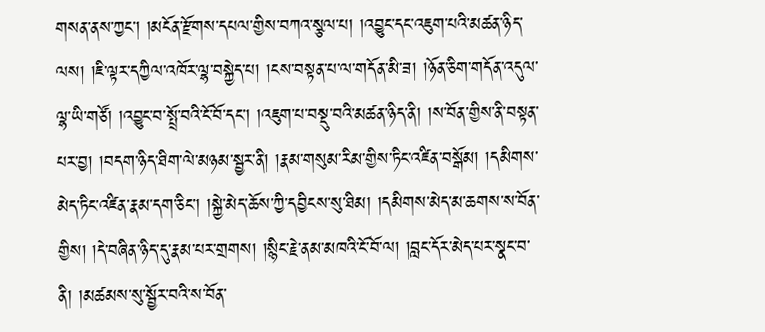གསན་ནས་ཀྱང་། །མངོན་རྫོགས་དཔལ་གྱིས་བཀའ་སྩལ་པ། །འབྱུང་དང་འཇུག་པའི་མཚན་ཉིད་ལས། །ཇི་ལྟར་དཀྱིལ་འཁོར་ལྷ་བསྐྱེད་པ། །ངས་བསྟན་པ་ལ་གདོན་མི་ཟ། །ཉོན་ཅིག་གདོན་འདུལ་ལྷ་ཡི་གཙོ། །འབྱུང་བ་སྤྲོ་བའི་ངོ་བོ་དང་། །འཇུག་པ་བསྡུ་བའི་མཚན་ཉིད་ནི། །ས་བོན་གྱིས་ནི་བསྟན་པར་བྱ། །བདག་ཉིད་ཐིག་ལེ་མཉམ་སྦྱར་ནི། །རྣམ་གསུམ་རིམ་གྱིས་ཏིང་འཛིན་བསྒོམ། །དམིགས་མེད་ཏིང་འཛིན་རྣམ་དག་ཅིང་། །སྐྱེ་མེད་ཆོས་ཀྱི་དབྱིངས་སུ་ཐིམ། །དམིགས་མེད་མ་ཆགས་ས་བོན་གྱིས། །དེ་བཞིན་ཉིད་དུ་རྣམ་པར་གྲགས། །སྙིང་རྗེ་ནམ་མཁའི་ངོ་བོ་ལ། །བླང་དོར་མེད་པར་སྣང་བ་ནི། །མཚམས་སུ་སྦྱོར་བའི་ས་བོན་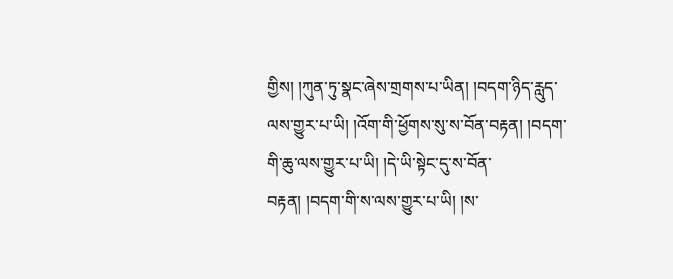གྱིས། །ཀུན་ཏུ་སྣང་ཞེས་གྲགས་པ་ཡིན། །བདག་ཉིད་རླུད་ལས་གྱུར་པ་ཡི། །འོག་གི་ཕྱོགས་སུ་ས་བོན་བརྟན། །བདག་གི་ཆུ་ལས་གྱུར་པ་ཡི། །དེ་ཡི་སྟེང་དུ་ས་བོན་བརྟན། །བདག་གི་ས་ལས་གྱུར་པ་ཡི། །ས་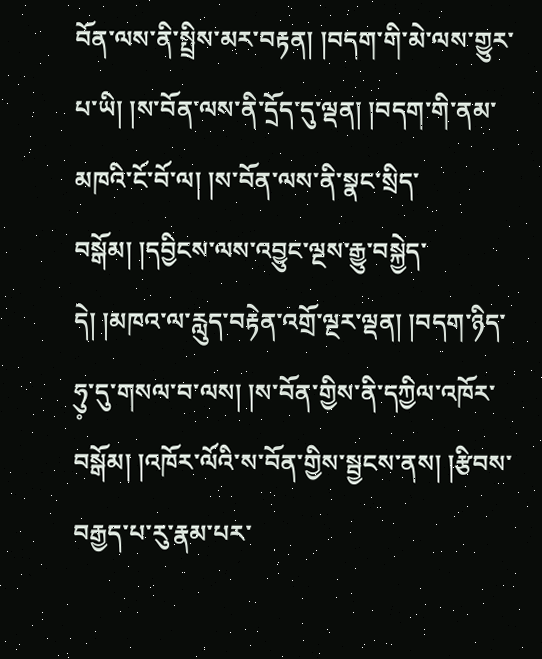བོན་ལས་ནི་སྤྲིས་མར་བརྟན། །བདག་གི་མེ་ལས་གྱུར་པ་ཡི། །ས་བོན་ལས་ནི་དྲོད་དུ་ལྡན། །བདག་གི་ནམ་མཁའི་ངོ་བོ་ལ། །ས་བོན་ལས་ནི་སྣང་སྲིད་བསྒོམ། །དབྱིངས་ལས་འབྱུང་ལྔས་རྒྱུ་བསྐྱེད་དེ། །མཁའ་ལ་རླུད་བརྟེན་འགྲོ་ལྔར་ལྡན། །བདག་ཉིད་ཧུ༷་དུ་གསལ་བ་ལས། །ས་བོན་གྱིས་ནི་དཀྱིལ་འཁོར་བསྒོམ། །འཁོར་ལོའི་ས་བོན་གྱིས་སྦྱངས་ནས། །རྩིབས་བརྒྱད་པ་རུ་རྣམ་པར་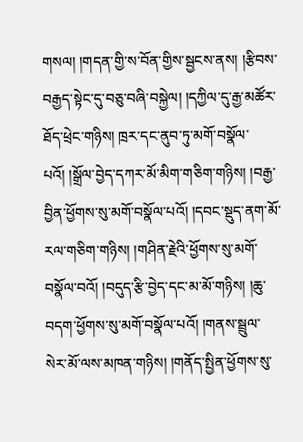གསལ། །གདན་གྱི་ས་བོན་གྱིས་སྦྱངས་ནས། །རྩིབས་བརྒྱད་སྟེང་དུ་བཅུ་བཞི་བསྐྱེལ། །དཀྱིལ་དུ་རྒྱ་མཚོར་ཐོད་ཕྲེང་གཉིས། ཁྲར་དང་ནུབ་ཏུ་མགོ་བསྣོལ་པའོ། །སྒྲོལ་བྱེད་དཀར་མོ་མིག་གཅིག་གཉིས། །བརྒྱ་བྱིན་ཕྱོགས་སུ་མགོ་བསྣོལ་པའོ། །དབང་སྡུད་ནག་མོ་རལ་གཅིག་གཉིས། །གཤིན་རྗེའི་ཕྱོགས་སུ་མགོ་བསྣོལ་བའོ། །བདུད་རྩི་བྱེད་དང་མ་མོ་གཉིས། །ཆུ་བདག་ཕྱོགས་སུ་མགོ་བསྣོལ་པའོ། །གནས་སྦྲུལ་སེར་མོ་ལས་མཁན་གཉིས། །གནོད་སྤྱིན་ཕྱོགས་སུ་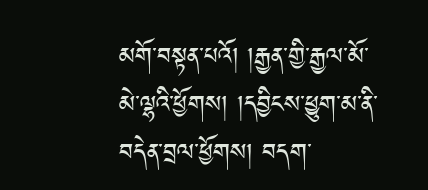མགོ་བསྟན་པའོ། །རྒྱན་གྱི་རྒྱལ་མོ་མེ་ལྷའི་ཕྱོགས། །དབྱིངས་ཕྱུག་མ་ནི་བདེན་བྲལ་ཕྱོགས། བདག་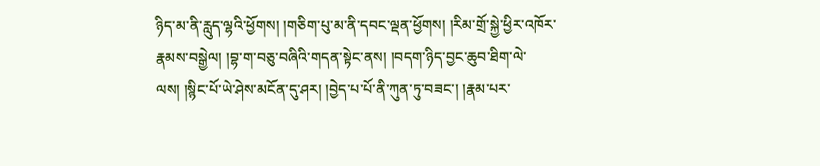ཉིད་མ་ནི་རླུད་ལྷའི་ཕྱོགས། །གཅིག་པུ་མ་ནི་དབང་ལྡན་ཕྱོགས། །རིམ་གྲོ་སྐྱེ་ཕྱིར་འཁོར་རྣམས་བསྒྱེལ། །བྷ་ག་བཅུ་བཞིའི་གདན་སྟེང་ནས། །བདག་ཉིད་བྱང་ཆུབ་ཐིག་ལེ་ལས། །སྙིང་པོ་ཡེ་ཤེས་མངོན་དུ་ཤར། །བྱེད་པ་པོ་ནི་ཀུན་ཏུ་བཟང་། །རྣམ་པར་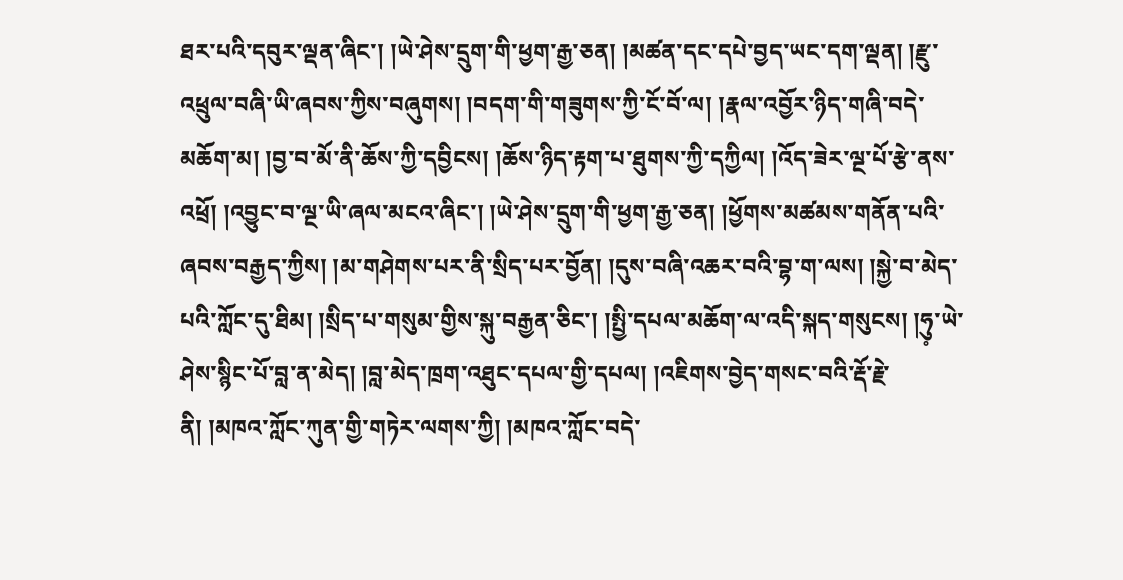ཐར་པའི་དབུར་ལྡན་ཞིང་། །ཡེ་ཤེས་དྲུག་གི་ཕྱག་རྒྱ་ཅན། །མཚན་དང་དཔེ་བྱད་ཡང་དག་ལྡན། །རྫུ་འཕྲུལ་བཞི་ཡི་ཞབས་ཀྱིས་བཞུགས། །བདག་གི་གཟུགས་ཀྱི་ངོ་བོ་ལ། །རྣལ་འབྱོར་ཉིད་གཞི་བདེ་མཆོག་མ། །བྱ་བ་མོ་ནི་ཆོས་ཀྱི་དབྱིངས། །ཆོས་ཉིད་རྟག་པ་ཐུགས་ཀྱི་དཀྱིལ། །འོད་ཟེར་ལྔ་པོ་རྩེ་ནས་འཕྲོ། །འབྱུང་བ་ལྔ་ཡི་ཞལ་མངའ་ཞིང་། །ཡེ་ཤེས་དྲུག་གི་ཕྱག་རྒྱ་ཅན། །ཕྱོགས་མཚམས་གནོན་པའི་ཞབས་བརྒྱད་ཀྱིས། །མ་གཤེགས་པར་ནི་སྲིད་པར་བྱོན། །དུས་བཞི་འཆར་བའི་བྷ་ག་ལས། །སྐྱེ་བ་མེད་པའི་ཀློང་དུ་ཐིམ། །སྲིད་པ་གསུམ་གྱིས་སྐུ་བརྒྱན་ཅིང་། །སྤྱི་དཔལ་མཆོག་ལ་འདི་སྐད་གསུངས། །ཧུ༷་ཡེ་ཤེས་སྙིང་པོ་བླ་ན་མེད། །བླ་མེད་ཁྲག་འཐུང་དཔལ་གྱི་དཔལ། །འཇིགས་བྱེད་གསང་བའི་རྡོ་རྗེ་ནི། །མཁའ་ཀློང་ཀུན་གྱི་གཏེར་ལགས་ཀྱི། །མཁའ་ཀློང་བདེ་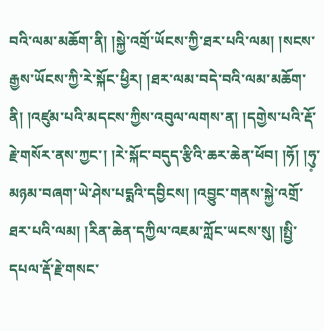བའི་ལམ་མཆོག་ནི། །སྐྱེ་འགྲོ་ཡོངས་ཀྱི་ཐར་པའི་ལམ། །སངས་རྒྱས་ཡོངས་ཀྱི་རེ་སྐོང་ཕྱིར། །ཐར་ལམ་བདེ་བའི་ལམ་མཆོག་ནི། །འཛུམ་པའི་མདངས་ཀྱིས་འབུལ་ལགས་ན། །དགྱེས་པའི་རྡོ་རྗེ་གསོར་ནས་ཀྱང་། །རེ་སྐོང་བདུད་རྩིའི་ཆར་ཆེན་ཕོབ། །ཧོ། །ཧུ༷་མཉམ་བཞག་ཡེ་ཤེས་པདྨའི་དབྱིངས། །འབྱུང་གནས་སྐྱེ་འགྲོ་ཐར་པའི་ལམ། །རིན་ཆེན་དཀྱིལ་འཇམ་ཀློང་ཡངས་སུ། །སྤྱི་དཔལ་རྡོ་རྗེ་གསང་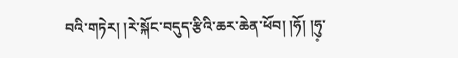བའི་གཏེར། །རེ་སྐོང་བདུད་རྩིའི་ཆར་ཆེན་ཕོབ། །ཧོ། །ཧུ༷་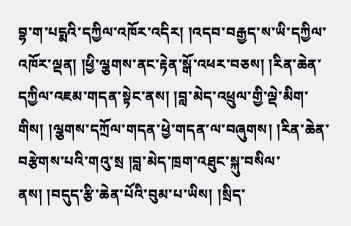བྷ་ག་པདྨའི་དཀྱིལ་འཁོར་འདིར། །འདབ་བརྒྱད་ས་ཡི་དཀྱིལ་འཁོར་ལྡན། །ཕྱི་ལྕགས་ནང་རྟེན་སྒོ་འཕར་བཅས། །རིན་ཆེན་དཀྱིལ་འཇམ་གདན་སྟེང་ནས། །བླ་མེད་འཕྲུལ་གྱི་ལྡེ་མིག་གིས། །ལྕགས་དཀྲོལ་གདན་ཕྱེ་གདན་ལ་བཞུགས། །རིན་ཆེན་བརྩེགས་པའི་གའུ་སྲ །བླ་མེད་ཁྲག་འཐུང་སྐུ་བསིལ་ནས། །བདུད་རྩི་ཆེན་པོའི་བུམ་པ་ཡིས། །སྲིད་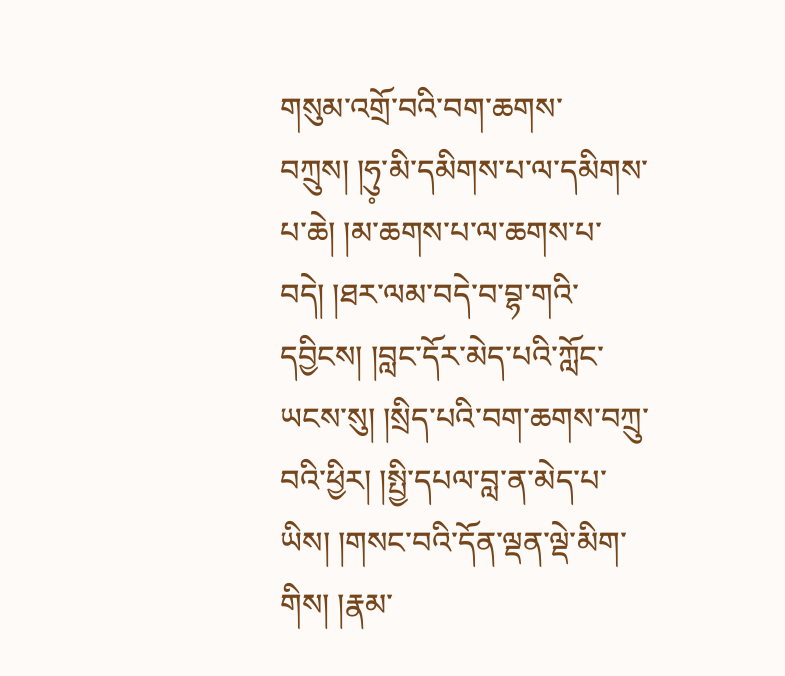གསུམ་འགྲོ་བའི་བག་ཆགས་བཀྲུས། །ཧུ༷་མི་དམིགས་པ་ལ་དམིགས་པ་ཆེ། །མ་ཆགས་པ་ལ་ཆགས་པ་བདེ། །ཐར་ལམ་བདེ་བ་བྷ་གའི་དབྱིངས། །བླང་དོར་མེད་པའི་ཀློང་ཡངས་སུ། །སྲིད་པའི་བག་ཆགས་བཀྲུ་བའི་ཕྱིར། །སྤྱི་དཔལ་བླ་ན་མེད་པ་ཡིས། །གསང་བའི་དོན་ལྡན་ལྡེ་མིག་གིས། །རྣམ་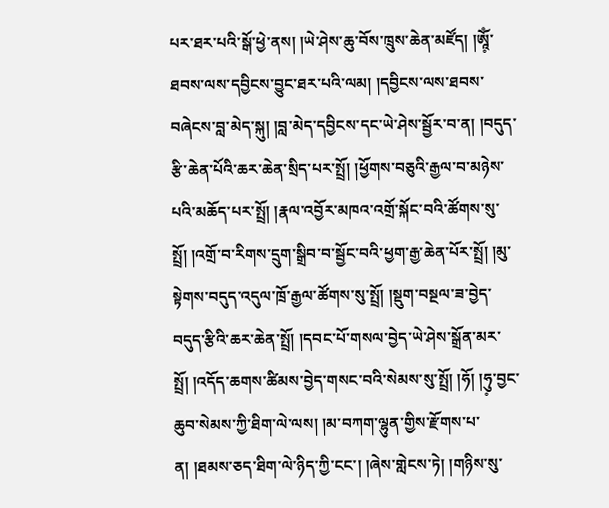པར་ཐར་པའི་སྒོ་ཕྱེ་ནས། །ཡེ་ཤེས་ཆུ་བོས་ཁྲུས་ཆེན་མཛོད། །ཨཱོཾ༷་ཐབས་ལས་དབྱིངས་བྱུང་ཐར་པའི་ལམ། །དབྱིངས་ལས་ཐབས་བཞེངས་བླ་མེད་སྐུ། །བླ་མེད་དབྱིངས་དང་ཡེ་ཤེས་སྦྱོར་བ་ན། །བདུད་རྩི་ཆེན་པོའི་ཆར་ཆེན་སྲིད་པར་སྤྲོ། །ཕྱོགས་བཅུའི་རྒྱལ་བ་མཉེས་པའི་མཆོད་པར་སྤྲོ། །རྣལ་འབྱོར་མཁའ་འགྲོ་སྐོང་བའི་ཚོགས་སུ་སྤྲོ། །འགྲོ་བ་རིགས་དྲུག་སྒྲིབ་བ་སྦྱོང་བའི་ཕྱག་རྒྱ་ཆེན་པོར་སྤྲོ། །མུ་སྟེགས་བདུད་འདུལ་ཁྲོ་རྒྱལ་ཚོགས་སུ་སྤྲོ། །སྡུག་བསྔལ་ཟ་བྱེད་བདུད་རྩིའི་ཆར་ཆེན་སྤྲོ། །དབང་པོ་གསལ་བྱེད་ཡེ་ཤེས་སྒྲོན་མར་སྤྲོ། །འདོད་ཆགས་ཚིམས་བྱེད་གསང་བའི་སེམས་སུ་སྤྲོ། །ཧོ། །ཧུ༷་བྱང་ཆུབ་སེམས་ཀྱི་ཐིག་ལེ་ལས། །མ་བཀག་ལྷུན་གྱིས་རྫོགས་པ་ན། །ཐམས་ཅད་ཐིག་ལེ་ཉིད་ཀྱི་ངང་། །ཞེས་གླེངས་ཏེ། །གཉིས་སུ་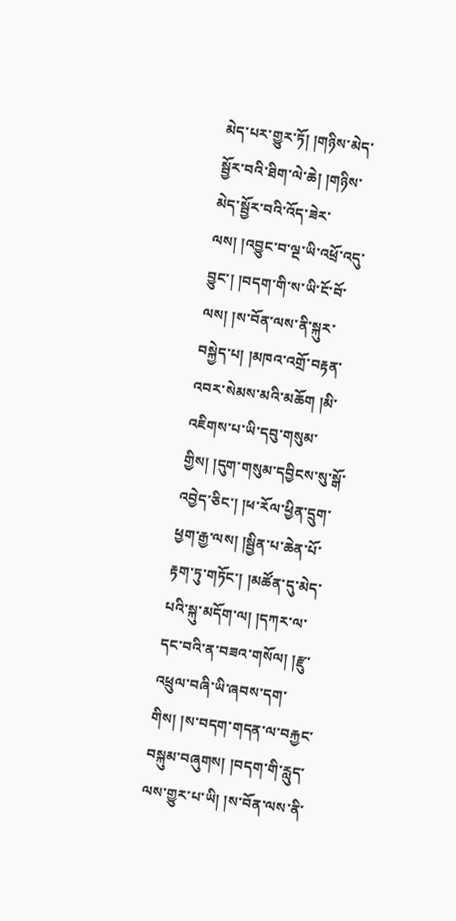མེད་པར་གྱུར་ཏོ། །གཉིས་མེད་སྦྱོར་བའི་ཐིག་ལེ་ཆེ། །གཉིས་མེད་སྦྱོར་བའི་འོད་ཟེར་ལས། །འབྱུང་བ་ལྔ་ཡི་འཕྲོ་འདུ་བྱུང་། །བདག་གི་ས་ཡི་ངོ་བོ་ལས། །ས་བོན་ལས་ནི་སྐུར་བསྐྱེད་པ། །མཁའ་འགྲོ་བརྟན་འབར་སེམས་མའི་མཆོག །མི་འཇིགས་པ་ཡི་དབུ་གསུམ་གྱིས། །དུག་གསུམ་དབྱིངས་སུ་སྒོ་འབྱེད་ཅིང་། །ཕ་རོལ་ཕྱིན་དྲུག་ཕྱག་རྒྱ་ལས། །སྦྱིན་པ་ཆེན་པོ་རྟག་ཏུ་གཏོང་། །མཚོན་དུ་མེད་པའི་སྐུ་མདོག་ལ། །དཀར་ལ་དང་བའི་ན་བཟའ་གསོལ། །རྫུ་འཕྲུལ་བཞི་ཡི་ཞབས་དག་གིས། །ས་བདག་གདན་ལ་བརྐྱང་བསྐུམ་བཞུགས། །བདག་གི་རླུད་ལས་གྱུར་པ་ཡི། །ས་བོན་ལས་ནི་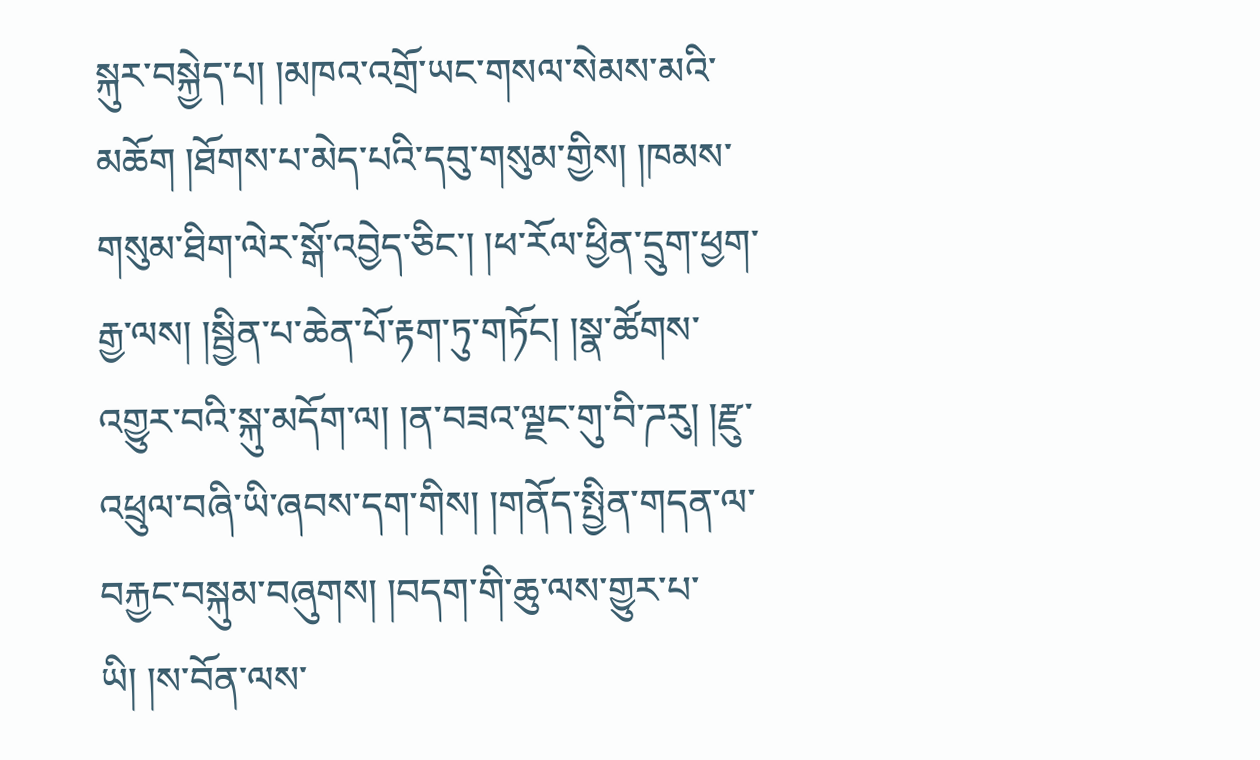སྐུར་བསྐྱེད་པ། །མཁའ་འགྲོ་ཡང་གསལ་སེམས་མའི་མཆོག །ཐོགས་པ་མེད་པའི་དབུ་གསུམ་གྱིས། །ཁམས་གསུམ་ཐིག་ལེར་སྒོ་འབྱེད་ཅིང་། །ཕ་རོལ་ཕྱིན་དྲུག་ཕྱག་རྒྱ་ལས། །སྦྱིན་པ་ཆེན་པོ་རྟག་ཏུ་གཏོང། །སྣ་ཚོགས་འགྱུར་བའི་སྐུ་མདོག་ལ། །ན་བཟའ་ལྗང་གུ་བི་ཌརུ། །རྫུ་འཕྲུལ་བཞི་ཡི་ཞབས་དག་གིས། །གནོད་སྤྱིན་གདན་ལ་བརྐྱང་བསྐུམ་བཞུགས། །བདག་གི་ཆུ་ལས་གྱུར་པ་ཡི། །ས་བོན་ལས་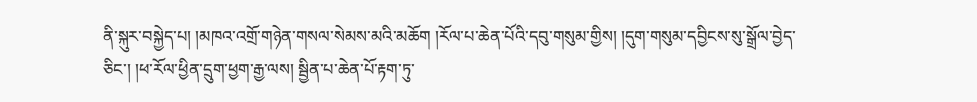ནི་སྐུར་བསྐྱེད་པ། །མཁའ་འགྲོ་གཉེན་གསལ་སེམས་མའི་མཆོག །རོལ་པ་ཆེན་པོའི་དབུ་གསུམ་གྱིས། །དུག་གསུམ་དབྱིངས་སུ་སྒྲོལ་བྱེད་ཅིང་། །ཕ་རོལ་ཕྱིན་དྲུག་ཕྱག་རྒྱ་ལས། སྦྱིན་པ་ཆེན་པོ་རྟག་ཏུ་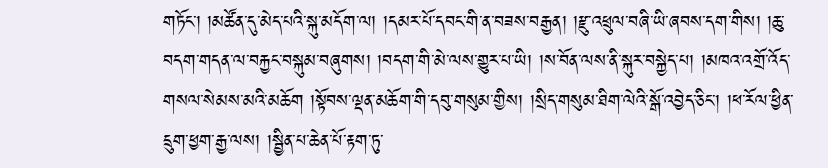གཏོང་། །མཚོན་དུ་མེད་པའི་སྐུ་མདོག་ལ། །དམར་པོ་དབང་གི་ན་བཟས་བརྒྱན། །རྫུ་འཕྲུལ་བཞི་ཡི་ཞབས་དག་གིས། །ཆུ་བདག་གདན་ལ་བརྐྱང་བསྐུམ་བཞུགས། །བདག་གི་མེ་ལས་གྱུར་པ་ཡི། །ས་བོན་ལས་ནི་སྐུར་བསྐྱེད་པ། །མཁའ་འགྲོ་འོད་གསལ་སེམས་མའི་མཆོག །སྟོབས་ལྡན་མཆོག་གི་དབུ་གསུམ་གྱིས། །སྲིད་གསུམ་ཐིག་ལེའི་སྒོ་འབྱེད་ཅིང་། །ཕ་རོལ་ཕྱིན་དྲུག་ཕྱག་རྒྱ་ལས། །སྦྱིན་པ་ཆེན་པོ་རྟག་ཏུ་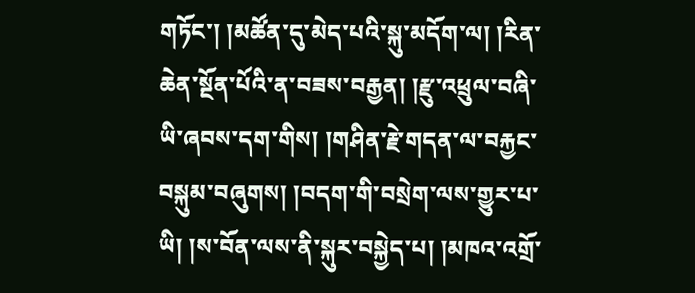གཏོང་། །མཚོན་དུ་མེད་པའི་སྐུ་མདོག་ལ། །རིན་ཆེན་སྔོན་པོའི་ན་བཟས་བརྒྱན། །རྫུ་འཕྲུལ་བཞི་ཡི་ཞབས་དག་གིས། །གཤིན་རྗེ་གདན་ལ་བརྐྱང་བསྐུམ་བཞུགས། །བདག་གི་བསྲེག་ལས་གྱུར་པ་ཡི། །ས་བོན་ལས་ནི་སྐུར་བསྐྱེད་པ། །མཁའ་འགྲོ་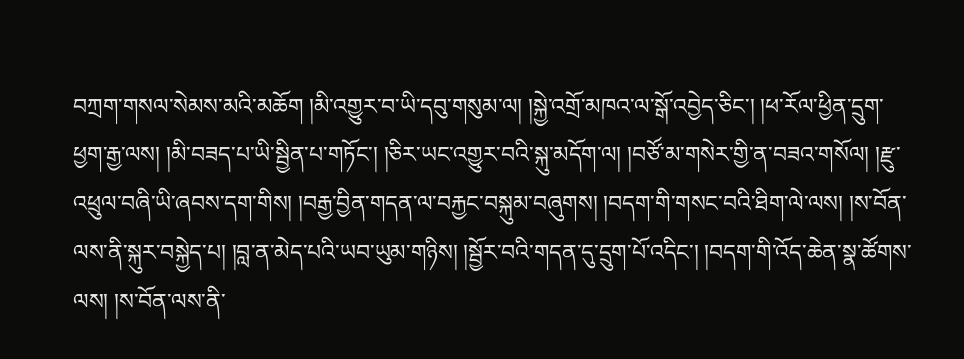བཀྲག་གསལ་སེམས་མའི་མཆོག །མི་འགྱུར་བ་ཡི་དབུ་གསུམ་ལ། །སྐྱེ་འགྲོ་མཁའ་ལ་སྒོ་འབྱེད་ཅིང་། །ཕ་རོལ་ཕྱིན་དྲུག་ཕྱག་རྒྱ་ལས། །མི་བཟད་པ་ཡི་སྦྱིན་པ་གཏོང་། །ཅིར་ཡང་འགྱུར་བའི་སྐུ་མདོག་ལ། །བཙོ་མ་གསེར་གྱི་ན་བཟའ་གསོལ། །རྫུ་འཕྲུལ་བཞི་ཡི་ཞབས་དག་གིས། །བརྒྱ་བྱིན་གདན་ལ་བརྐྱང་བསྐུམ་བཞུགས། །བདག་གི་གསང་བའི་ཐིག་ལེ་ལས། །ས་བོན་ལས་ནི་སྐུར་བསྐྱེད་པ། །བླ་ན་མེད་པའི་ཡབ་ཡུམ་གཉིས། །སྦྱོར་བའི་གདན་དུ་དྲུག་པོ་འདིང་། །བདག་གི་འོད་ཆེན་སྣ་ཚོགས་ལས། །ས་བོན་ལས་ནི་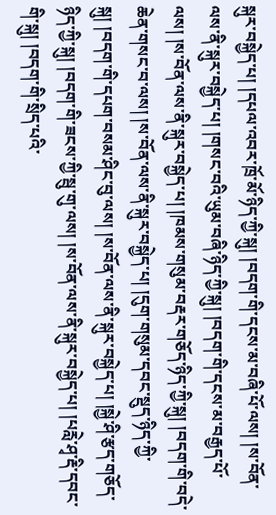སྐུར་བསྐྱེད་པ། །དཔལ་འབར་ཁྲོ་མོ་ཉིད་ཀྱི་སྐུ། །བདག་གི་དངས་མ་བཞི་པོ་ལས། །ས་བོན་ལས་ནི་སྐུར་བསྐྱེད་པ། །གསང་བའི་ཡུམ་བཞི་ཉིད་ཀྱི་སྐུ། །བདག་གི་དངས་མ་བརྒྱད་པོ་ལས། །ས་བོན་ལས་ནི་སྐུར་བསྐྱེད་པ། །ཁམས་གསུམ་བརྡར་གཅོད་ཉིད་ཀྱི་སྐུ། །བདག་གི་བདེ་ཆེན་གསང་བ་ལས། །ས་བོན་ལས་ནི་སྐུར་བསྐྱེད་པ། །དུག་གསུམ་དབང་སྡུད་ཉིད་ཀྱི་སྐུ། །བདག་གི་དཔག་བསམ་ཤིང་བུ་ལས། །ས་བོན་ལས་ནི་སྐུར་བསྐྱེད་པ། །སྐྱེ་ཤི་རྩད་གཅོད་ཉིད་ཀྱི་སྐུ། །བདག་གི་ཟངས་ཀྱི་སྦུ་གུ་ལས། །ས་བོན་ལས་ནི་སྐུར་བསྐྱེད་པ། །པརླེ་ཤྭ་རྡི་དབང་གི་སྐུ། །བདག་གི་སྲིད་པའི་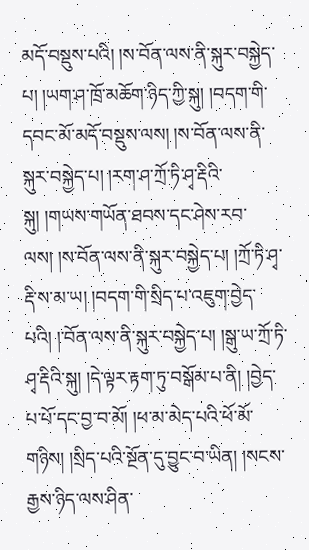མདོ་བསྡུས་པའི། །ས་བོན་ལས་ནི་སྐུར་བསྐྱེད་པ། །ཡག་ཤ་ཁྲོ་མཆོག་ཉིད་ཀྱི་སྐུ། །བདག་གི་དབང་མོ་མདོ་བསྡུས་ལས། །ས་བོན་ལས་ནི་སྐུར་བསྐྱེད་པ། །རག་ཤ་ཀྲོ་ཏི་ཤྭ་རྡིའི་སྐུ། །གཡས་གཡོན་ཐབས་དང་ཤེས་རབ་ལས། །ས་བོན་ལས་ནི་སྐུར་བསྐྱེད་པ། །ཀྲོ་ཏི་ཤྭ་རྡི་ས་མ་ཡ། །བདག་གི་སྲིད་པ་འཇུག་བྱེད་པའི། །་བོན་ལས་ནི་སྐུར་བསྐྱེད་པ། །སྒུ་ཡ་ཀྲོ་ཏི་ཤྭ་རྡིའི་སྐུ། །དེ་ལྟར་རྟག་ཏུ་བསྒོམ་པ་ནི། །བྱེད་པ་པོ་དང་བྱ་བ་མོ། །ཕ་མ་མེད་པའི་ཕོ་མོ་གཉིས། །སྲིད་པའི་སྔོན་དུ་བྱུང་བ་ཡིན། །སངས་རྒྱས་ཉིད་ལས་ཤིན་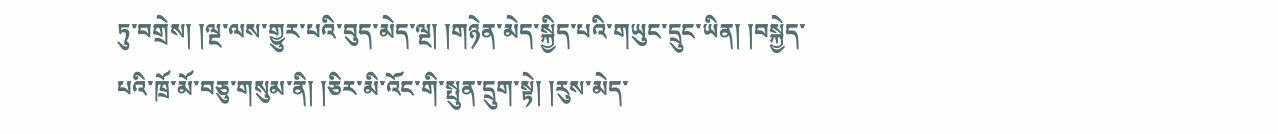ཏུ་བགྲེས། །ལྔ་ལས་གྱུར་པའི་བུད་མེད་ལྔ། །གཉེན་མེད་སྐྱིད་པའི་གཡུང་དྲུང་ཡིན། །བསྐྱེད་པའི་ཁྲོ་མོ་བཅུ་གསུམ་ནི། །ཅིར་མི་འོང་གི་སྤུན་དྲུག་སྟེ། །རུས་མེད་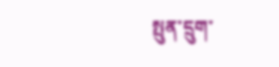སྤུན་དྲུག་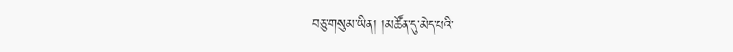བཅུ་གསུམ་ཡིན། །མཚོན་དུ་མེད་པའི་